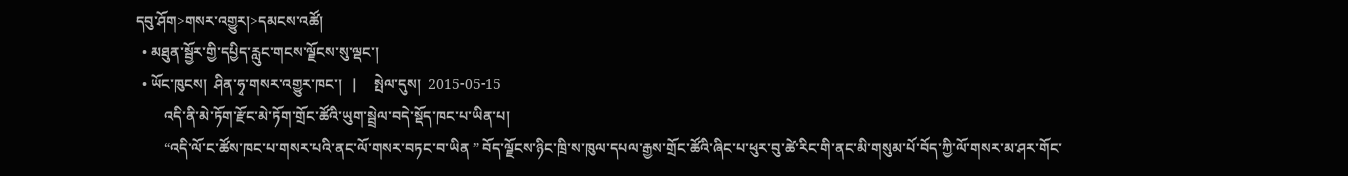དབུ་ཤོག>གསར་འགྱུར།>དམངས་འཚོ།
  • མཐུན་སྦྱོར་གྱི་དཔྱིད་རླུང་གངས་ལྗོངས་སུ་ལྡང་།
  • ཡོང་ཁུངས།  ཤིན་ཧྭ་གསར་འགྱུར་ཁང་།   |     སྤེལ་དུས།  2015-05-15
        འདི་ནི་མེ་ཏོག་རྫོང་མེ་ཏོག་གྲོང་ཚོའི་ཡུག་སྦྲེལ་བདེ་སྡོད་ཁང་པ་ཡིན་པ།
        “འདི་ལོ་ང་ཚོས་ཁང་པ་གསར་པའི་ནང་ལོ་གསར་བཏང་བ་ཡིན ” བོད་ལྗོངས་ཉིང་ཁྲི་ས་ཁུལ་དཔལ་རྒྱས་གྲོང་ཚོའི་ཞིང་པ་ཕུར་བུ་ཚེ་རིང་གི་ནང་མི་གསུམ་པོ་བོད་ཀྱི་ལོ་གསར་མ་ཤར་གོང་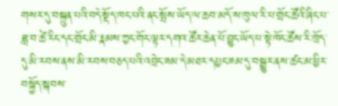གསར་དུ་བསྐྲུན་པའི་བདེ་སྡོད་ཁང་པའི་ནང་སྤོས་ཡོད་ལ་ཆབ་མདོ་ས་ཁུལ་རི་པ་གྲོང་ཚོའི་ཞིང་པ་ཟླ་བ་ཚེ་རིང་དང་གྲོང་མི་རྣམས་ཀྱང་གོང་ལྟར་དགའ་ཚོར་ཆེན་པོ་བྱུང་ཡོད་པ་སྟེ་ཁོང་ཚོས་རི་ཁྲོད་དུ་མི་རབས་ནས་མི་རབས་བཅད་པའི་འབྲེང་ཟམ་དེ་མཐར་དཔྱང་ཟམ་དུ་བསྒྱུར་ནས་ཚང་མ་ཕྱིར་བསྐྱོད་སྐབས་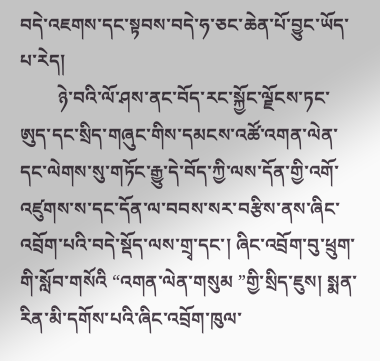བདེ་འཇགས་དང་སྟབས་བདེ་ཧ་ཅང་ཆེན་པོ་བྱུང་ཡོད་པ་རེད།
        ཉེ་བའི་ལོ་ཤས་ནང་བོད་རང་སྐྱོང་ལྗོངས་ཏང་ཨུད་དང་སྲིད་གཞུང་གིས་དམངས་འཚོ་འགན་ལེན་དང་ལེགས་སུ་གཏོང་རྒྱུ་དེ་བོད་ཀྱི་ལས་དོན་གྱི་འགོ་འཛུགས་ས་དང་དོན་ལ་བབས་སར་བརྩིས་ནས་ཞིང་འབྲོག་པའི་བདེ་སྡོད་ལས་གྲྭ་དང་། ཞིང་འབྲོག་བུ་ཕྲུག་གི་སློབ་གསོའི “འགན་ལེན་གསུམ ”གྱི་སྲིད་ཇུས། སྨན་རིན་མི་དགོས་པའི་ཞིང་འབྲོག་ཁུལ་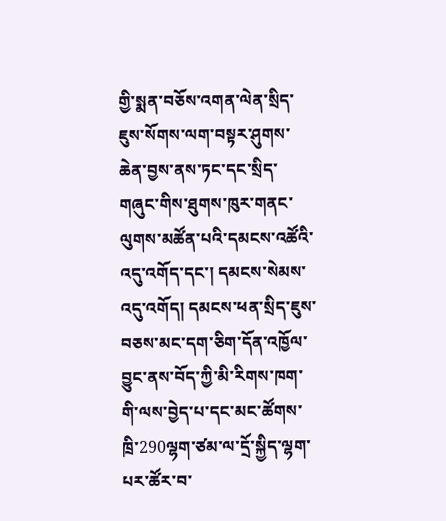གྱི་སྨན་བཅོས་འགན་ལེན་སྲིད་ཇུས་སོགས་ལག་བསྟར་ཤུགས་ཆེན་བྱས་ནས་ཏང་དང་སྲིད་གཞུང་གིས་ཐུགས་ཁུར་གནང་ལུགས་མཚོན་པའི་དམངས་འཚོའི་འདུ་འགོད་དང་། དམངས་སེམས་འདུ་འགོད། དམངས་ཕན་སྲིད་ཇུས་བཅས་མང་དག་ཅིག་དོན་འཁྱོལ་བྱུང་ནས་བོད་ཀྱི་མི་རིགས་ཁག་གི་ལས་བྱེད་པ་དང་མང་ཚོགས་ཁྲི་290ལྷག་ཙམ་ལ་དྲོ་སྐྱིད་ལྷག་པར་ཚོར་བ་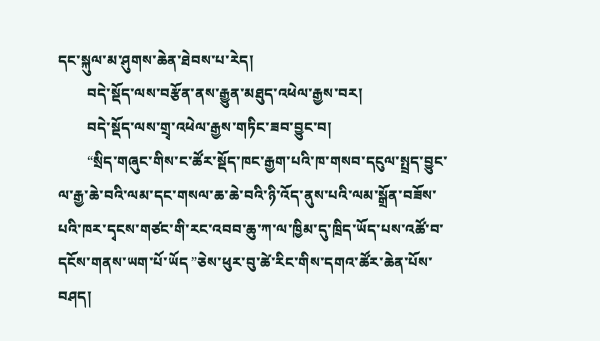དང་སྐུལ་མ་ཤུགས་ཆེན་ཐེབས་པ་རེད།
        བདེ་སྡོད་ལས་བརྩོན་ནས་རྒྱུན་མཐུད་འཕེལ་རྒྱས་བར།
        བདེ་སྡོད་ལས་གྲྭ་འཕེལ་རྒྱས་གཏིང་ཟབ་བྱུང་བ།
        “སྲིད་གཞུང་གིས་ང་ཚོར་སྡོད་ཁང་རྒྱག་པའི་ཁ་གསབ་དངུལ་སྤྲད་བྱུང་ལ་རྒྱ་ཆེ་བའི་ལམ་དང་གསལ་ཆ་ཆེ་བའི་ཉི་འོད་ནུས་པའི་ལམ་སྒྲོན་བཟོས་པའི་ཁར་དྭངས་གཙང་གི་རང་འབབ་ཆུ་ཀ་ལ་ཁྱིམ་དུ་ཁྲིད་ཡོད་པས་འཚོ་བ་དངོས་གནས་ཡག་པོ་ཡོད ”ཅེས་ཕུར་བུ་ཚེ་རིང་གིས་དགའ་ཚོར་ཆེན་པོས་བཤད།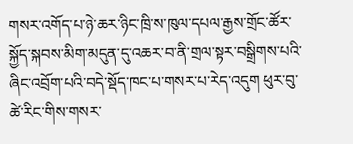གསར་འགོད་པ་ཉེ་ཆར་ཉིང་ཁྲི་ས་ཁུལ་དཔལ་རྒྱས་གྲོང་ཚོར་སྐྱོད་སྐབས་མིག་མདུན་དུ་འཆར་བ་ནི་གྲལ་སྟར་བསྒྲིགས་པའི་ཞིང་འབྲོག་པའི་བདེ་སྡོད་ཁང་པ་གསར་པ་རེད་འདུག ཕུར་བུ་ཚེ་རིང་གིས་གསར་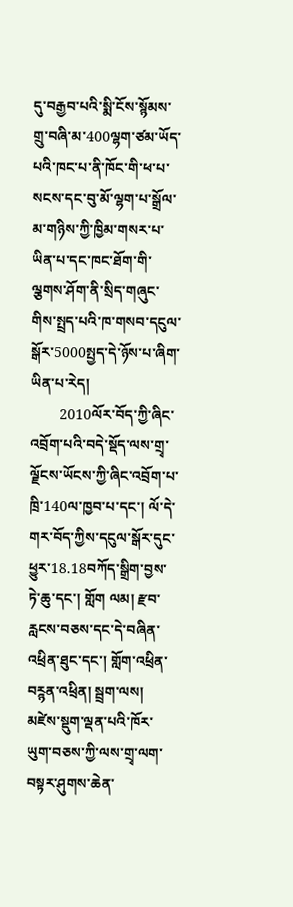དུ་བརྒྱབ་པའི་སྨི་ངོས་སྙོམས་གྲུ་བཞི་མ་400ལྷག་ཙམ་ཡོད་པའི་ཁང་པ་ནི་ཁོང་གི་ཕ་པ་སངས་དང་བུ་མོ་ལྷག་པ་སྒྲོལ་མ་གཉིས་ཀྱི་ཁྱིམ་གསར་པ་ཡིན་པ་དང་ཁང་ཐོག་གི་ལྕགས་ཤོག་ནི་སྲིད་གཞུང་གིས་སྤྲད་པའི་ཁ་གསབ་དངུལ་སྒོར་5000སྤྱད་དེ་ཉོས་པ་ཞིག་ཡིན་པ་རེད།
        2010ལོར་བོད་ཀྱི་ཞིང་འབྲོག་པའི་བདེ་སྡོད་ལས་གྲྭ་ལྗོངས་ཡོངས་ཀྱི་ཞིང་འབྲོག་པ་ཁྲི་140ལ་ཁྱབ་པ་དང་། ལོ་དེ་གར་བོད་ཀྱིས་དངུལ་སྒོར་དུང་ཕྱུར་18.18བཀོད་སྒྲིག་བྱས་ཏེ་ཆུ་དང་། གློག ལམ། རྫབ་རླངས་བཅས་དང་དེ་བཞིན་འཕྲིན་ཐུང་དང་། གློག་འཕྲིན་བཪྙན་འཕྲིན། སྦྲག་ལས། མཛེས་སྡུག་ལྡན་པའི་ཁོར་ཡུག་བཅས་ཀྱི་ལས་གྲྭ་ལག་བསྟར་ཤུགས་ཆེན་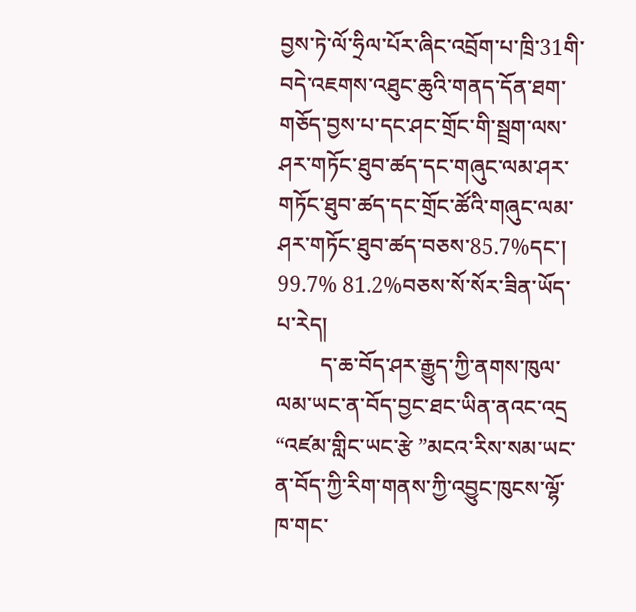བྱས་ཏེ་ལོ་ཧྲིལ་པོར་ཞིང་འབྲོག་པ་ཁྲི་31གི་བདེ་འཇགས་འཐུང་ཆུའི་གནད་དོན་ཐག་གཅོད་བྱས་པ་དང་ཤང་གྲོང་གི་སྦྲག་ལས་ཤར་གཏོང་ཐུབ་ཚད་དང་གཞུང་ལམ་ཤར་གཏོང་ཐུབ་ཚད་དང་གྲོང་ཚོའི་གཞུང་ལམ་ཤར་གཏོང་ཐུབ་ཚད་བཅས་85.7%དང་། 99.7% 81.2%བཅས་སོ་སོར་ཟིན་ཡོད་པ་རེད།
        ད་ཆ་བོད་ཤར་རྒྱུད་ཀྱི་ནགས་ཁུལ་ལམ་ཡང་ན་བོད་བྱང་ཐང་ཡིན་ནའང་འདྲ “འཛམ་གླིང་ཡང་རྩེ ”མངའ་རིས་སམ་ཡང་ན་བོད་ཀྱི་རིག་གནས་ཀྱི་འབྱུང་ཁུངས་ལྷོ་ཁ་གང་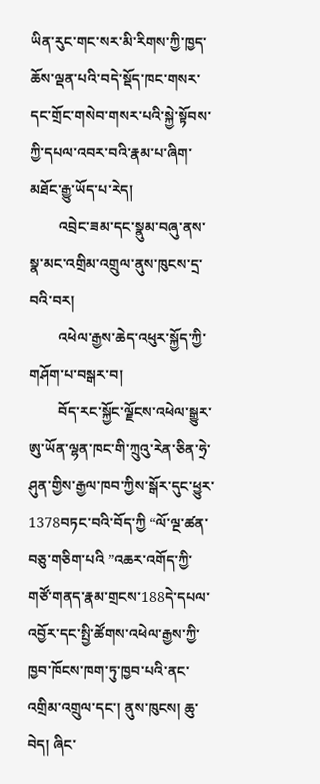ཡིན་རུང་གང་སར་མི་རིགས་ཀྱི་ཁྱད་ཆོས་ལྡན་པའི་བདེ་སྡོད་ཁང་གསར་དང་གྲོང་གསེབ་གསར་པའི་སྐྱེ་སྟོབས་ཀྱི་དཔལ་འབར་བའི་རྣམ་པ་ཞིག་མཐོང་རྒྱུ་ཡོད་པ་རེད།
        འབྲེང་ཟམ་དང་སྣུམ་བཞུ་ནས་སྣ་མང་འགྲིམ་འགྲུལ་ནུས་ཁུངས་དྲ་བའི་བར།
        འཕེལ་རྒྱས་ཆེད་འཕུར་སྐྱོད་ཀྱི་གཤོག་པ་བསྒར་བ།
        བོད་རང་སྐྱོང་ལྗོངས་འཕེལ་སྒྱུར་ཨུ་ཡོན་ལྷན་ཁང་གི་ཀྲུའུ་རེན་ཅིན་ཧྲེ་ཤུན་གྱིས་རྒྱལ་ཁབ་ཀྱིས་སྒོར་དུང་ཕྱུར་1378བཏང་བའི་བོད་ཀྱི “ལོ་ལྔ་ཚན་བཅུ་གཅིག་པའི ”འཆར་འགོད་ཀྱི་གཙོ་གནད་རྣམ་གྲངས་188དེ་དཔལ་འབྱོར་དང་སྤྱི་ཚོགས་འཕེལ་རྒྱས་ཀྱི་ཁྱབ་ཁོངས་ཁག་ཏུ་ཁྱབ་པའི་ནང་འགྲིམ་འགྲུལ་དང་། ནུས་ཁུངས། ཆུ་བེད། ཞིང་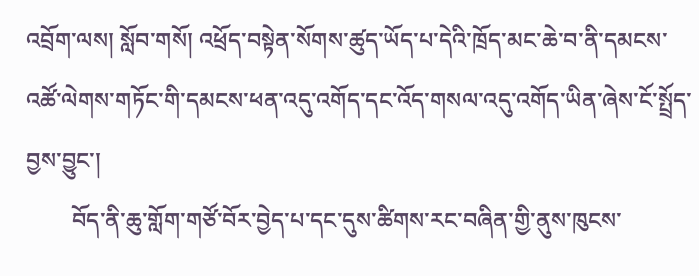འབྲོག་ལས། སློབ་གསོ། འཕྲོད་བསྟེན་སོགས་ཚུད་ཡོད་པ་དེའི་ཁྲོད་མང་ཆེ་བ་ནི་དམངས་འཚོ་ལེགས་གཏོང་གི་དམངས་ཕན་འདུ་འགོད་དང་འོད་གསལ་འདུ་འགོད་ཡིན་ཞེས་ངོ་སྤྲོད་བྱས་བྱུང་།
        བོད་ནི་ཆུ་གློག་གཙོ་བོར་བྱེད་པ་དང་དུས་ཚིགས་རང་བཞིན་གྱི་ནུས་ཁུངས་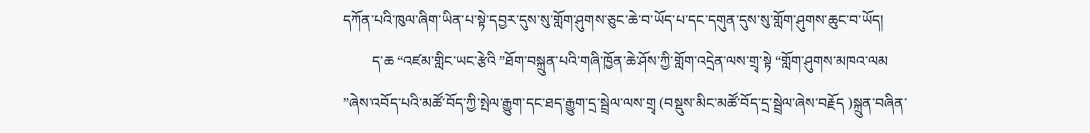དཀོན་པའི་ཁུལ་ཞིག་ཡིན་པ་སྟེ་དབྱར་དུས་སུ་གློག་ཤུགས་ཅུང་ཆེ་བ་ཡོད་པ་དང་དགུན་དུས་སུ་གློག་ཤུགས་ཆུང་བ་ཡོད།
        ད་ཆ “འཛམ་གླིང་ཡང་རྩེའི ”ཐོག་བསྐྲུན་པའི་གཞི་ཁྱོན་ཆེ་ཤོས་ཀྱི་གློག་འདྲེན་ལས་གྲྭ་སྟེ “གློག་ཤུགས་མཁའ་ལམ ”ཞེས་འབོད་པའི་མཚོ་བོད་ཀྱི་སྤེལ་རྒྱུག་དང་ཐད་རྒྱུག་དྲ་སྦྲེལ་ལས་གྲྭ (བསྡུས་མིང་མཚོ་བོད་དྲ་སྦྲེལ་ཞེས་བརྗོད )སྐྲུན་བཞིན་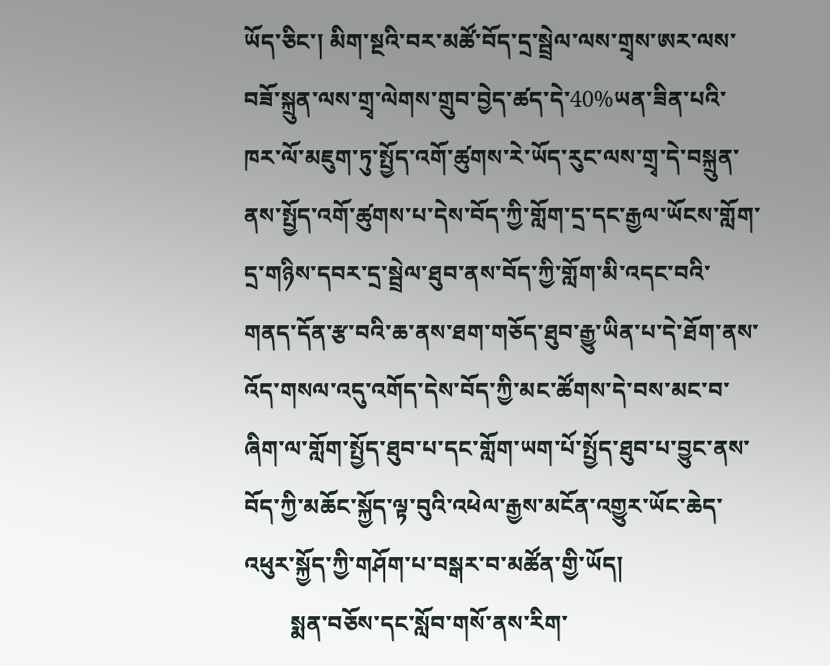ཡོད་ཅིང་། མིག་སྔའི་བར་མཚོ་བོད་དྲ་སྦྲེལ་ལས་གྲྭས་ཨར་ལས་བཟོ་སྐྲུན་ལས་གྲྭ་ལེགས་གྲུབ་བྱེད་ཚད་དེ་40%ཡན་ཟིན་པའི་ཁར་ལོ་མཇུག་ཏུ་སྤྱོད་འགོ་ཚུགས་རེ་ཡོད་རུང་ལས་གྲྭ་དེ་བསྐྲུན་ནས་སྤྱོད་འགོ་ཚུགས་པ་དེས་བོད་ཀྱི་གློག་དྲ་དང་རྒྱལ་ཡོངས་གློག་དྲ་གཉིས་དབར་དྲ་སྦྲེལ་ཐུབ་ནས་བོད་ཀྱི་གློག་མི་འདང་བའི་གནད་དོན་རྩ་བའི་ཆ་ནས་ཐག་གཅོད་ཐུབ་རྒྱུ་ཡིན་པ་དེ་ཐོག་ནས་འོད་གསལ་འདུ་འགོད་དེས་བོད་ཀྱི་མང་ཚོགས་དེ་བས་མང་བ་ཞིག་ལ་གློག་སྤྱོད་ཐུབ་པ་དང་གློག་ཡག་པོ་སྤྱོད་ཐུབ་པ་བྱུང་ནས་བོད་ཀྱི་མཆོང་སྐྱོད་ལྟ་བུའི་འཕེལ་རྒྱས་མངོན་འགྱུར་ཡོང་ཆེད་འཕུར་སྐྱོད་ཀྱི་གཤོག་པ་བསྒར་བ་མཚོན་གྱི་ཡོད།
        སྨན་བཅོས་དང་སློབ་གསོ་ནས་རིག་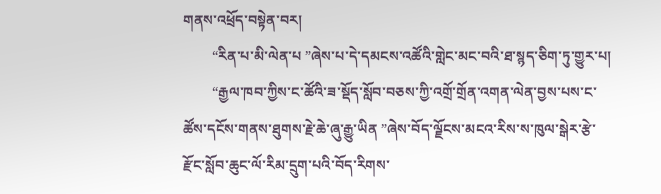གནས་འཕྲོད་བསྟེན་བར།
        “རིན་པ་མི་ལེན་པ ”ཞེས་པ་དེ་དམངས་འཚོའི་གླེང་མང་བའི་ཐ་སྙད་ཅིག་ཏུ་གྱུར་པ།
        “རྒྱལ་ཁབ་ཀྱིས་ང་ཚོའི་ཟ་སྡོད་སློབ་བཅས་ཀྱི་འགྲོ་གྲོན་འགན་ལེན་བྱས་པས་ང་ཚོས་དངོས་གནས་ཐུགས་རྗེ་ཆེ་ཞུ་རྒྱུ་ཡིན ”ཞེས་བོད་ལྗོངས་མངའ་རིས་ས་ཁུལ་སྒེར་རྩེ་རྫོང་སློབ་ཆུང་ལོ་རིམ་དྲུག་པའི་བོད་རིགས་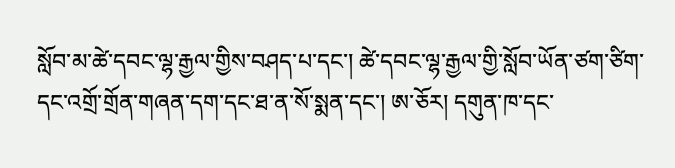སློབ་མ་ཚེ་དབང་ལྷ་རྒྱལ་གྱིས་བཤད་པ་དང་། ཚེ་དབང་ལྷ་རྒྱལ་གྱི་སློབ་ཡོན་ཙག་ཙིག་དང་འགྲོ་གྲོན་གཞན་དག་དང་ཐ་ན་སོ་སྨན་དང་། ཨ་ཅོར། དགུན་ཁ་དང་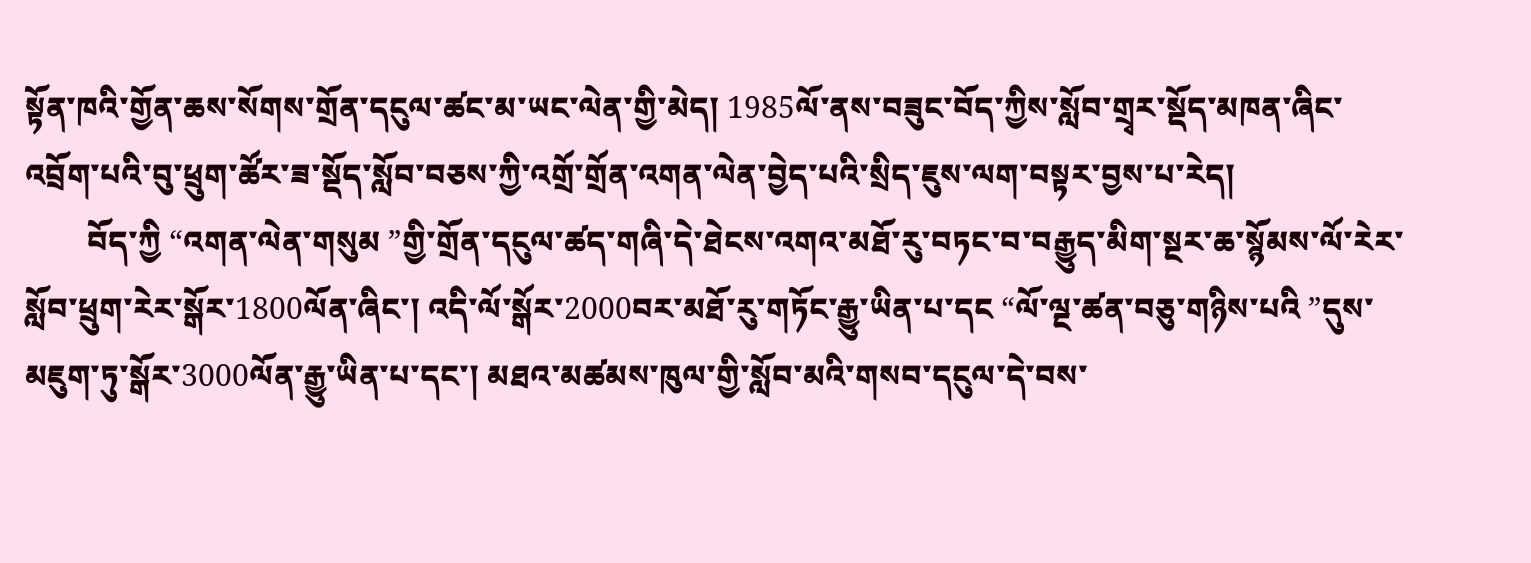སྟོན་ཁའི་གྱོན་ཆས་སོགས་གྲོན་དངུལ་ཚང་མ་ཡང་ལེན་གྱི་མེད། 1985ལོ་ནས་བཟུང་བོད་ཀྱིས་སློབ་གྲྭར་སྡོད་མཁན་ཞིང་འབྲོག་པའི་བུ་ཕྲུག་ཚོར་ཟ་སྡོད་སློབ་བཅས་ཀྱི་འགྲོ་གྲོན་འགན་ལེན་བྱེད་པའི་སྲིད་ཇུས་ལག་བསྟར་བྱས་པ་རེད།
        བོད་ཀྱི “འགན་ལེན་གསུམ ”གྱི་གྲོན་དངུལ་ཚད་གཞི་དེ་ཐེངས་འགའ་མཐོ་རུ་བཏང་བ་བརྒྱུད་མིག་སྔར་ཆ་སྙོམས་ལོ་རེར་སློབ་ཕྲུག་རེར་སྒོར་1800ལོན་ཞིང་། འདི་ལོ་སྒོར་2000བར་མཐོ་རུ་གཏོང་རྒྱུ་ཡིན་པ་དང “ལོ་ལྔ་ཚན་བཅུ་གཉིས་པའི ”དུས་མཇུག་ཏུ་སྒོར་3000ལོན་རྒྱུ་ཡིན་པ་དང་། མཐའ་མཚམས་ཁུལ་གྱི་སློབ་མའི་གསབ་དངུལ་དེ་བས་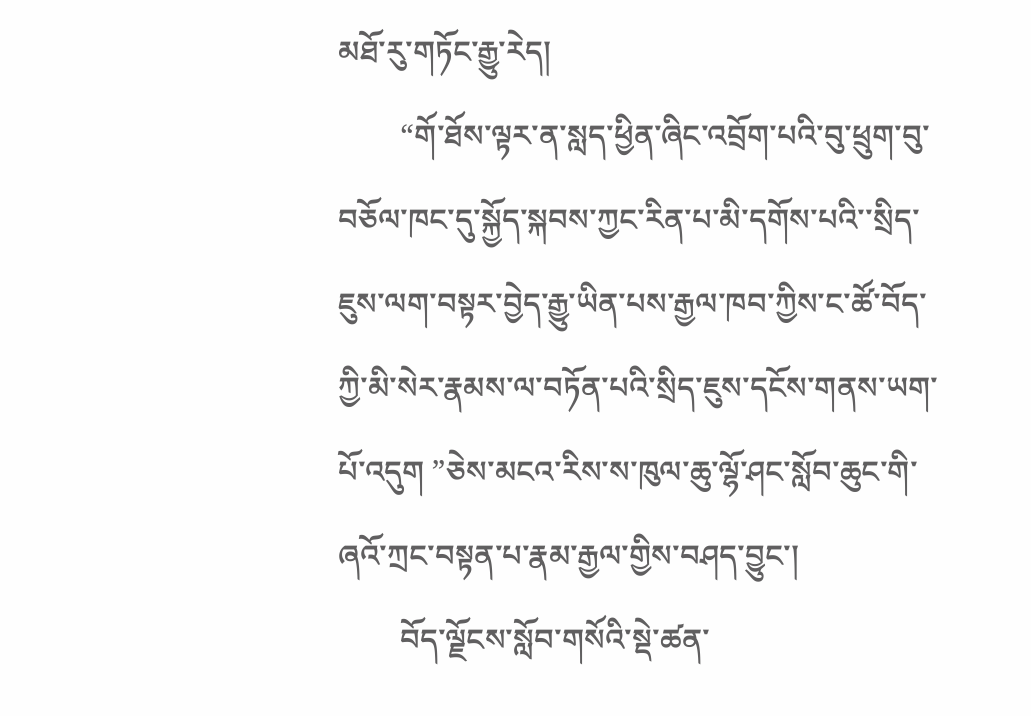མཐོ་རུ་གཏོང་རྒྱུ་རེད།
        “གོ་ཐོས་ལྟར་ན་སླད་ཕྱིན་ཞིང་འབྲོག་པའི་བུ་ཕྲུག་བུ་བཅོལ་ཁང་དུ་སྐྱོད་སྐབས་ཀྱང་རིན་པ་མི་དགོས་པའི་་སྲིད་ཇུས་ལག་བསྟར་བྱེད་རྒྱུ་ཡིན་པས་རྒྱལ་ཁབ་ཀྱིས་ང་ཚོ་བོད་ཀྱི་མི་སེར་རྣམས་ལ་བཏོན་པའི་སྲིད་ཇུས་དངོས་གནས་ཡག་པོ་འདུག ”ཅེས་མངའ་རིས་ས་ཁུལ་ཆུ་ལྷོ་ཤང་སློབ་ཆུང་གི་ཞའོ་ཀྲང་བསྟན་པ་རྣམ་རྒྱལ་གྱིས་བཤད་བྱུང་།
        བོད་ལྗོངས་སློབ་གསོའི་སྡེ་ཚན་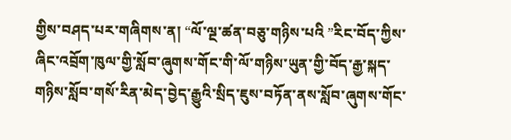གྱིས་བཤད་པར་གཞིགས་ན། “ལོ་ལྔ་ཚན་བཅུ་གཉིས་པའི ”རིང་བོད་ཀྱིས་ཞིང་འབྲོག་ཁུལ་གྱི་སློབ་ཞུགས་གོང་གི་ལོ་གཉིས་ཡུན་གྱི་བོད་རྒྱ་སྐད་གཉིས་སློབ་གསོ་རིན་མེད་བྱེད་རྒྱུའི་སྲིད་ཇུས་བཏོན་ནས་སློབ་ཞུགས་གོང་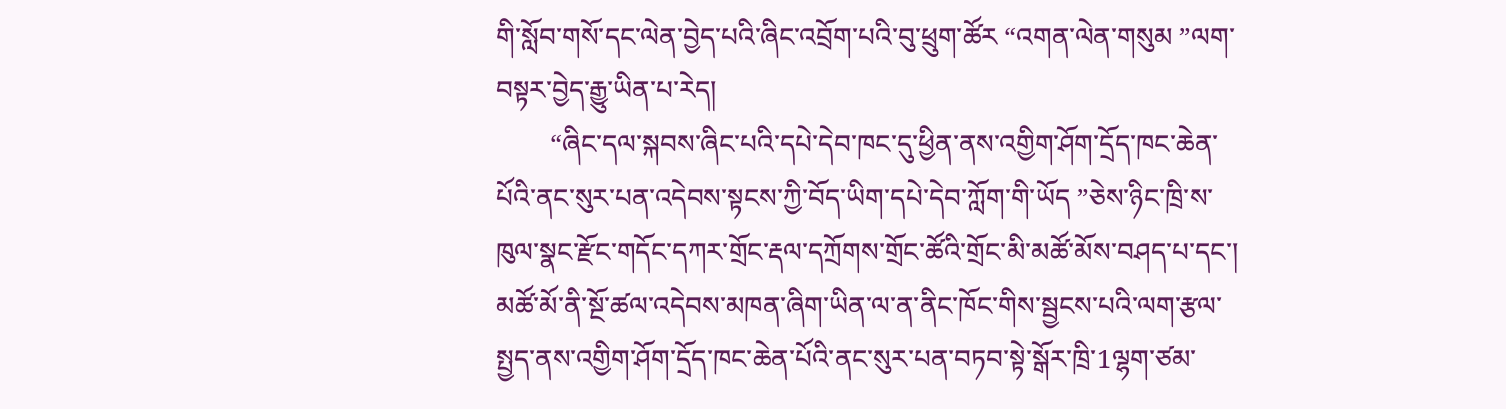གི་སློབ་གསོ་དང་ལེན་བྱེད་པའི་ཞིང་འབྲོག་པའི་བུ་ཕྲུག་ཚོར “འགན་ལེན་གསུམ ”ལག་བསྟར་བྱེད་རྒྱུ་ཡིན་པ་རེད།
        “ཞིང་དལ་སྐབས་ཞིང་པའི་དཔེ་དེབ་ཁང་དུ་ཕྱིན་ནས་འགྱིག་ཤོག་དྲོད་ཁང་ཆེན་པོའི་ནང་སུར་པན་འདེབས་སྟངས་ཀྱི་བོད་ཡིག་དཔེ་དེབ་ཀློག་གི་ཡོད ”ཅེས་ཉིང་ཁྲི་ས་ཁུལ་སྣང་རྫོང་གདོང་དཀར་གྲོང་རྡལ་དཀྲོགས་གྲོང་ཚོའི་གྲོང་མི་མཚོ་མོས་བཤད་པ་དང་། མཚོ་མོ་ནི་སྔོ་ཚལ་འདེབས་མཁན་ཞིག་ཡིན་ལ་ན་ནིང་ཁོང་གིས་སྦྱངས་པའི་ལག་རྩལ་སྤྱད་ནས་འགྱིག་ཤོག་དྲོད་ཁང་ཆེན་པོའི་ནང་སུར་པན་བཏབ་སྟེ་སྒོར་ཁྲི་1ལྷག་ཙམ་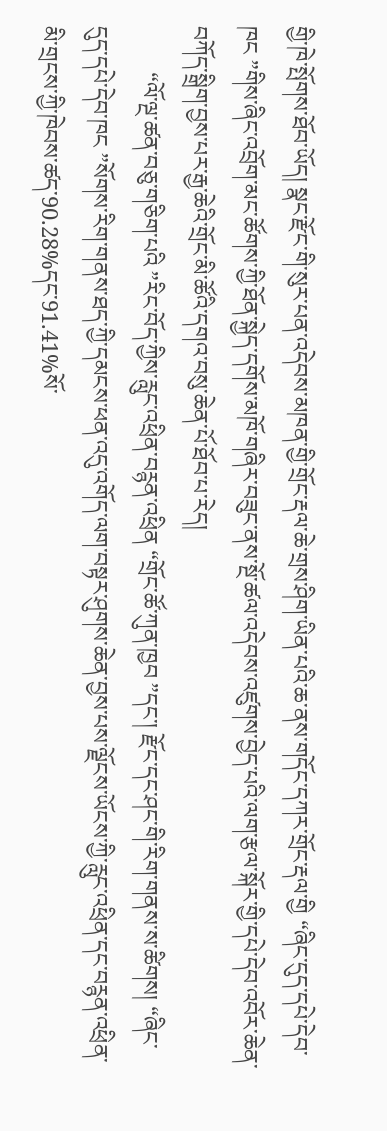གྱི་ཁེ་སྤོགས་ཐོབ་ཡོད། སྣང་རྫོང་གི་སུར་པན་འདེབས་མཁན་གྱི་གྲོང་རྡལ་ཆེ་གྲས་ཤིག་ཡིན་པའི་ཆ་ནས་གདོང་དཀར་གྲོང་རྡལ་གྱི “ཞིང་དུད་དཔེ་དེབ་ཁང ”གིས་ཞིང་འབྲོག་མང་ཚོགས་ཀྱི་ཐོན་སྐྱེད་དགོས་མཁོ་གཞིར་བཟུང་ནས་སྔོ་ཚལ་འདེབས་འཛུགས་བྱེད་པའི་ལག་རྩལ་སྐོར་གྱི་དཔེ་དེབ་འབོར་ཆེན་བཀོད་སྒྲིག་བྱས་པར་རྒྱ་ཆེའི་གྲོང་མི་ཚོའི་དགའ་བསུ་ཆེན་པོ་ཐོབ་པ་རེད།
        “ལོ་ལྔ་ཚན་བཅུ་གཅིག་པའི ”རིང་བོད་ཀྱིས་རླུང་འཕྲིན་བཪྙན་འཕྲིན “གྲོང་ཚོ་ཀུན་ཁྱབ ”དང་། རྫོང་དང་ཤང་གི་རིག་གནས་ས་ཚིགས། “ཞིང་དུད་དཔེ་དེབ་ཁང ”སོགས་རིག་གནས་ཐད་ཀྱི་དམངས་ཕན་འདུ་འགོད་ལག་བསྟར་ཤུགས་ཆེན་བྱས་པས་ལྗོངས་ཡོངས་ཀྱི་རླུང་འཕྲིན་དང་བཪྙན་འཕྲིན་མི་གྲངས་ཀྱི་ཁེབས་ཚད་90.28%དང་91.41%སོ་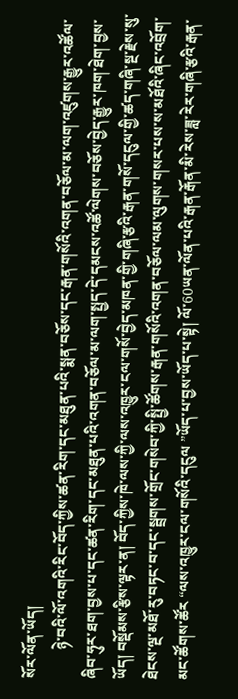སོར་ལོན་ཡོད།
        ཉེ་བའི་ལོ་འགའི་རིང་བོད་ཀྱིས་ཚན་རིག་དང་མཐུན་པའི་སྨན་བཅོས་དང་རྒན་གསོའི་འགན་བཅོལ་མ་ལག་འཛུགས་རྒྱུར་འཚོལ་ཞིབ་ཧུར་ཐག་བྱས་པ་དང་ཚན་རིག་དང་མཐུན་པའི་འགན་བཅོལ་མ་ལག་སྤྱད་དེ་དམངས་འཚོ་ལེགས་བཅོས་བྱེད་རྒྱུར་ཁག་ཐེག་བྱས་ཡོད། བསྡོམས་རྩིས་ལྟར་ན། བོད་ཀྱིས་ཁེ་ལས་ཀྱི་ལས་འཁྱུར་ངལ་གསོ་བྱེད་མཁན་གྱི་གཞི་རྩའི་རྒན་གསོ་དངུལ་གྱི་ཚད་གཞི་སྔ་རྗེས་སུ་ཐེངས་ལྔ་མཐོ་རུ་བཏང་བ་དང་སྦྲགས་གྲོང་གསེབ་ཀྱི་སྤྱི་ཚོགས་རྒན་གསོའི་འགན་བཅོལ་ལམ་ལུགས་གསར་པས་ས་མཐོའི་ཞིང་འབྲོག་མང་ཚོགས་ཚོར “ལས་འཁྱུར་ངལ་གསོའི་དངུལ ”ཡོད་པ་བྱས་ཡོད་པ་སྟེ། ལོ་60ཡན་ལོན་པའི་རྒན་རྒོན་མི་རེས་ཟླ་རེར་གཞི་རྩའི་རྒན་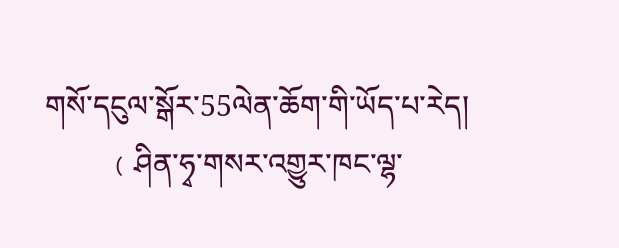གསོ་དངུལ་སྒོར་55ལེན་ཆོག་གི་ཡོད་པ་རེད།
        ﹙ཤིན་ཧྭ་གསར་འགྱུར་ཁང་ལྷ་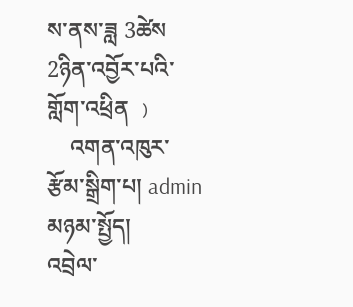ས་ནས་ཟླ 3ཚེས 2ཉིན་འབྱོར་པའི་གློག་འཕྲིན ﹚
    འགན་འཁུར་རྩོམ་སྒྲིག་པ། admin
མཉམ་སྤྱོད།
འབྲེལ་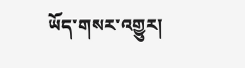ཡོད་གསར་འགྱུར།